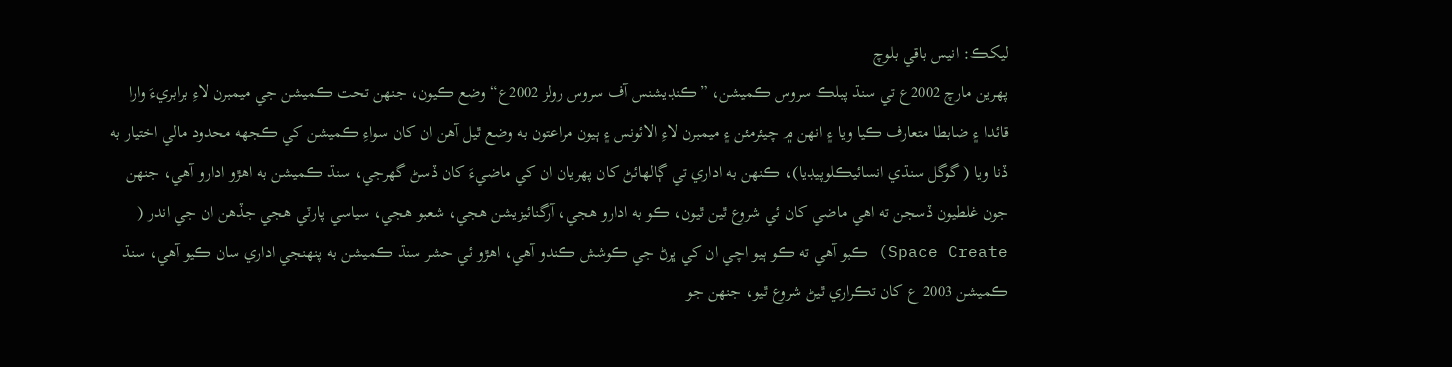ليکڪ: انيس باقي بلوچ
پهرين مارچ 2002ع تي سنڌ پبلڪ سروس ڪميشن، ”ڪنڊيشنس آف سروس رولز 2002ع“ وضع ڪيون، جنهن تحت ڪميشن جي ميمبرن لاءِ برابريءَ وارا قائدا ۽ ضابطا متعارف ڪيا ويا ۽ انهن ۾ چيئرمئن ۽ ميمبرن لاءِ الائونس ۽ ٻيون مراعتون به وضع ٿيل آهن ان کان سواءِ ڪميشن کي ڪجهه محدود مالي اختيار به ڏنا ويا ( گوگل سنڌي انسائيڪلوپيڊيا)، ڪنھن به اداري تي ڳالھائڻ کان پھريان ان کي ماضيءَ کان ڏسڻ گھرجي، سنڌ ڪميشن به اھڙو ادارو آھي، جنھن جون غلطيون ڏسجن ته اھي ماضي کان ئي شروع ٿين ٿيون، ڪو به ادارو ھجي، آرگنائيزيشن ھجي، شعبو ھجي، سياسي پارٽي ھجي جڏھن ان جي اندر ( Space Create) ڪبو آھي ته ڪو ٻيو اچي ان کي ڀرڻ جي ڪوشش ڪندو آھي، اھڙو ئي حشر سنڌ ڪميشن به پنھنجي اداري سان ڪيو آھي، سنڌ ڪميشن 2003 ع کان تڪراري ٿيڻ شروع ٿيو، جنھن جو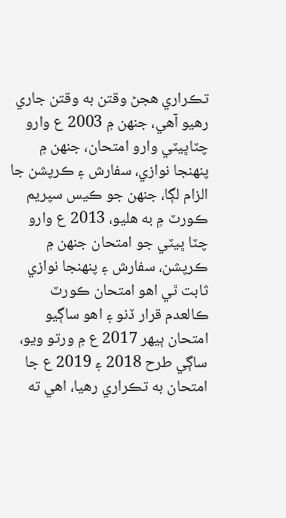تڪراري ھجڻ وقتن به وقتن جاري رھيو آھي، جنھن ۾ 2003 ع وارو چٽاڀيٽي وارو امتحان، جنھن ۾ پنھنجا نوازي، سفارش ۽ ڪرپشن جا الزام لڳا، جنھن جو ڪيس سپريم ڪورٽ ۾ به ھليو، 2013 ع وارو چٽا ڀيٽي جو امتحان جنھن ۾ ڪرپشن، سفارش ۽ پنھنجا نوازي ثابت ٿي اھو امتحان ڪورٽ ڪالعدم قرار ڏنو ۽ اھو ساڳيو امتحان ٻيهر 2017 ع ۾ ورتو ويو، ساڳي طرح 2018 ۽ 2019 ع جا امتحان به تڪراري رھيا، اھي ته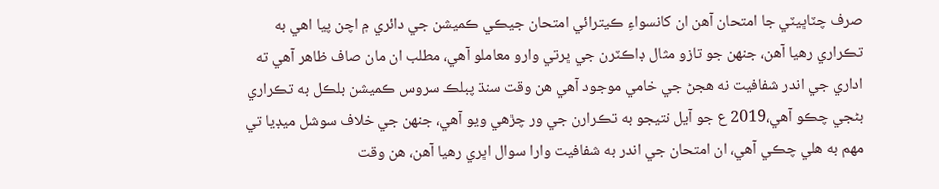صرف چٽاڀيٽي جا امتحان آھن ان کانسواءِ ڪيترائي امتحان جيڪي ڪميشن جي دائري ۾ اچن پيا اھي به تڪراري رھيا آھن، جنھن جو تازو مثال ڊاڪٽرن جي ڀرتي وارو معاملو آھي، مطلب ان مان صاف ظاھر آھي ته اداري جي اندر شفافيت نه ھجڻ جي خامي موجود آهي ھن وقت سنڌ پبلڪ سروس ڪميشن بلڪل به تڪراري بڻجي چڪو آھي،2019 ع جو آيل نتيجو به تڪرارن جي ور چڙھي ويو آهي، جنھن جي خلاف سوشل ميڊيا تي مھم به ھلي چڪي آھي، ان امتحان جي اندر به شفافيت وارا سوال اڀري رھيا آھن، ھن وقت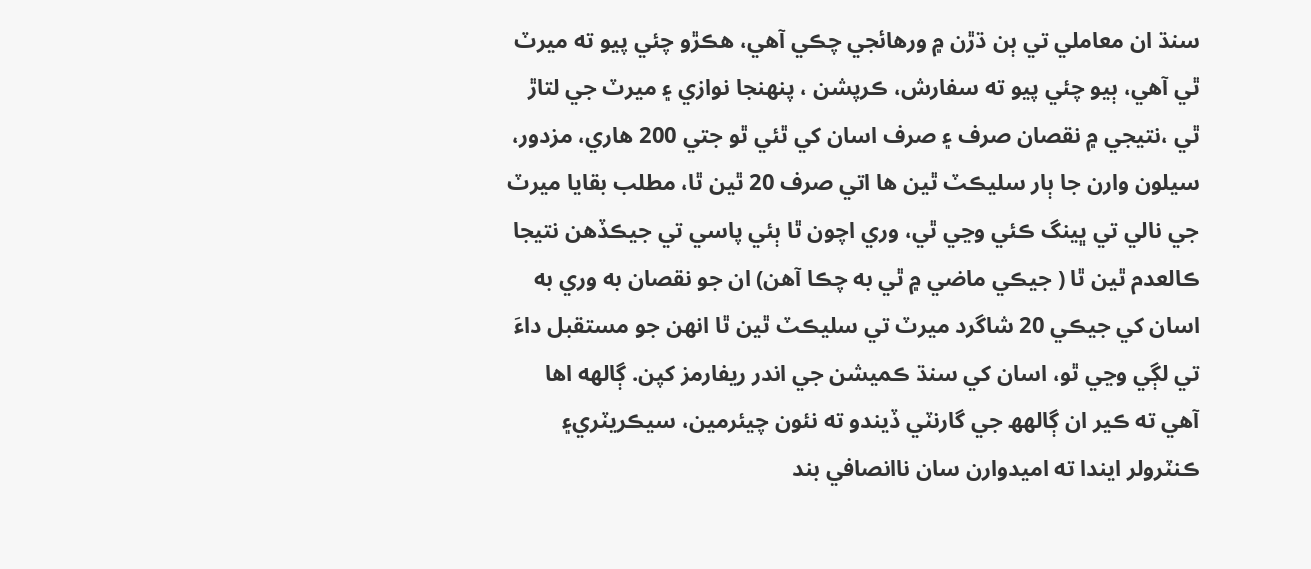سنڌ ان معاملي تي ٻن ڌڙن ۾ ورهائجي چڪي آھي، ھڪڙو چئي پيو ته ميرٽ ٿي آھي، ٻيو چئي پيو ته سفارش، ڪرپشن ، پنھنجا نوازي ۽ ميرٽ جي لتاڙ ٿي ،نتيجي ۾ نقصان صرف ۽ صرف اسان کي ٿئي ٿو جتي 200 ھاري، مزدور، سيلون وارن جا ٻار سليڪٽ ٿين ھا اتي صرف 20 ٿين ٿا، مطلب بقايا ميرٽ جي نالي تي ڀينگ ڪئي وڃي ٿي، وري اچون ٿا ٻئي پاسي تي جيڪڏھن نتيجا ڪالعدم ٿين ٿا ( جيڪي ماضي ۾ ٿي به چڪا آھن) ان جو نقصان به وري به اسان کي جيڪي 20 شاگرد ميرٽ تي سليڪٽ ٿين ٿا انھن جو مستقبل داءَ تي لڳي وڃي ٿو، اسان کي سنڌ ڪميشن جي اندر ريفارمز کپن. ڳالهه اها آهي ته ڪير ان ڳالهھ جي گارنٽي ڏيندو ته نئون چيئرمين، سيڪريٽري۽ ڪنٽرولر ايندا ته اميدوارن سان ناانصافي بند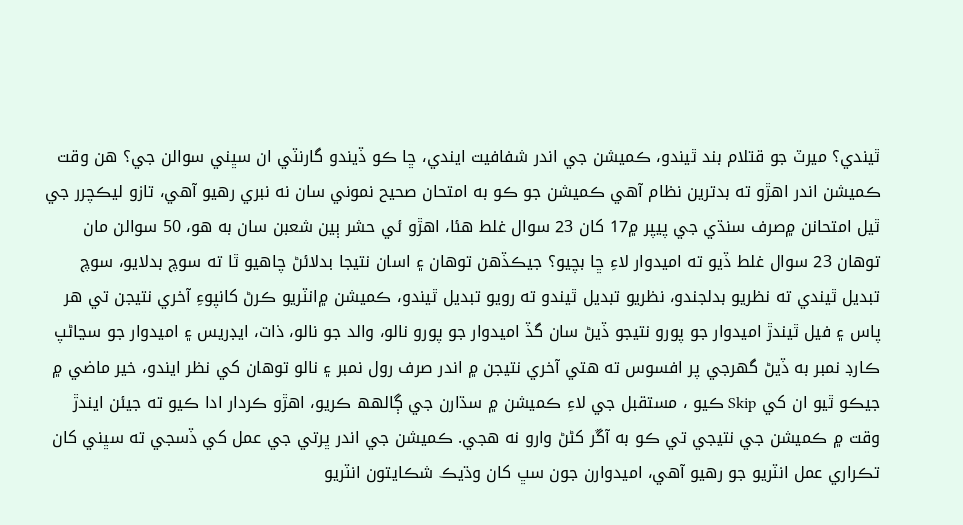ٿيندي؟ ميرٽ جو قتلام بند ٿيندو، ڪميشن جي اندر شفافيت ايندي، ڇا ڪو ڏيندو گارنٽي ان سڀني سوالن جي؟ ھن وقت ڪميشن اندر اھڙو ته بدترين نظام آھي ڪميشن جو ڪو به امتحان صحيح نموني سان نه نبري رھيو آھي، تازو ليڪچرر جي ٿيل امتحانن ۾صرف سنڌي جي پيپر ۾17 کان 23 سوال غلط ھئا، اھڙو ئي حشر ٻين شعبن سان به ھو، 50 سوالن مان توھان 23 سوال غلط ڏيو ته اميدوار لاءِ ڇا بچيو؟ جيڪڏھن توھان ۽ اسان نتيجا بدلائڻ چاھيو ٿا ته سوچ بدلايو، سوچ تبديل ٿيندي ته نظريو بدلجندو، نظريو تبديل ٿيندو ته رويو تبديل ٿيندو، ڪميشن ۾انٽريو ڪرڻ کانپوءِ آخري نتيجن تي ھر پاس ۽ فيل ٿيندڙ اميدوار جو پورو نتيجو ڏيڻ سان گڏ اميدوار جو پورو نالو، والد جو نالو، ذات، ايڊريس ۽ اميدوار جو سڃاڻپ ڪارڊ نمبر به ڏيڻ گھرجي پر افسوس ته ھتي آخري نتيجن ۾ اندر صرف رول نمبر ۽ نالو توھان کي نظر ايندو، خير ماضي ۾ جيڪو ٿيو ان کي Skip ڪيو ، مستقبل جي لاءِ ڪميشن ۾ سڌارن جي ڳالهھ ڪريو، اھڙو ڪردار ادا ڪيو ته جيئن ايندڙ وقت ۾ ڪميشن جي نتيجي تي ڪو به آڱر کڻڻ وارو نه ھجي. ڪميشن جي اندر ڀرتي جي عمل کي ڏسجي ته سڀني کان تڪراري عمل انٽريو جو رھيو آھي، اميدوارن جون سڀ کان وڌيڪ شڪايتون انٽريو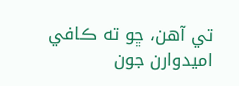تي آھن، ڇو ته ڪافي اميدوارن جون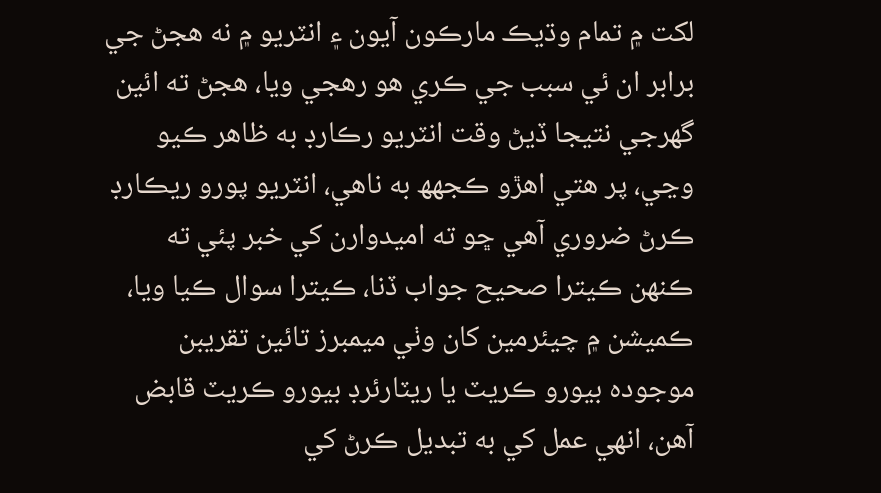لکت ۾ تمام وڌيڪ مارڪون آيون ۽ انٽريو ۾ نه ھجڻ جي برابر ان ئي سبب جي ڪري ھو رھجي ويا، ھجڻ ته ائين گھرجي نتيجا ڏيڻ وقت انٽريو رڪارڊ به ظاھر ڪيو وڃي، پر ھتي اھڙو ڪجهھ به ناھي، انٽريو پورو ريڪارڊ ڪرڻ ضروري آھي ڇو ته اميدوارن کي خبر پئي ته ڪنھن ڪيترا صحيح جواب ڏنا، ڪيترا سوال ڪيا ويا، ڪميشن ۾ چيئرمين کان وٺي ميمبرز تائين تقريبن موجوده بيورو ڪريٽ يا ريٽارئرڊ بيورو ڪريٽ قابض آھن، انھي عمل کي به تبديل ڪرڻ کي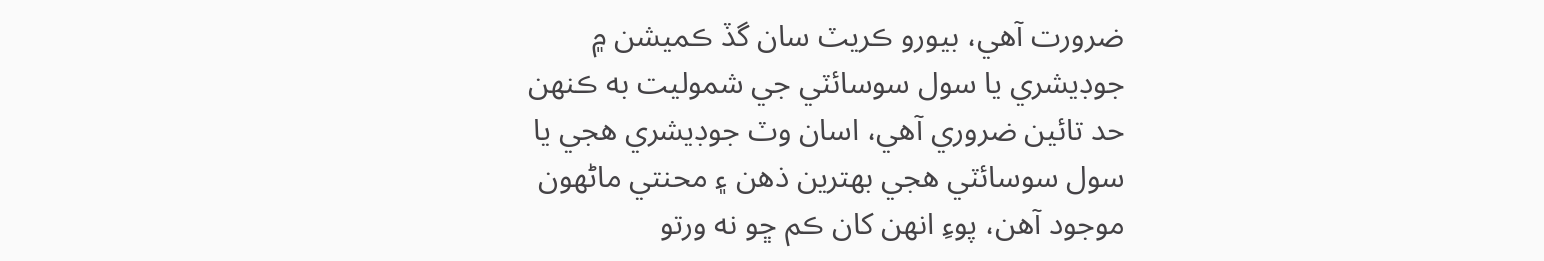ضرورت آھي، بيورو ڪريٽ سان گڏ ڪميشن ۾ جوڊيشري يا سول سوسائٽي جي شموليت به ڪنھن حد تائين ضروري آھي، اسان وٽ جوڊيشري ھجي يا سول سوسائٽي ھجي بھترين ذھن ۽ محنتي ماڻهون موجود آھن، پوءِ انھن کان ڪم ڇو نه ورتو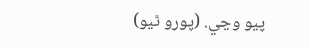پيو وڃي. (پورو ٿيو)